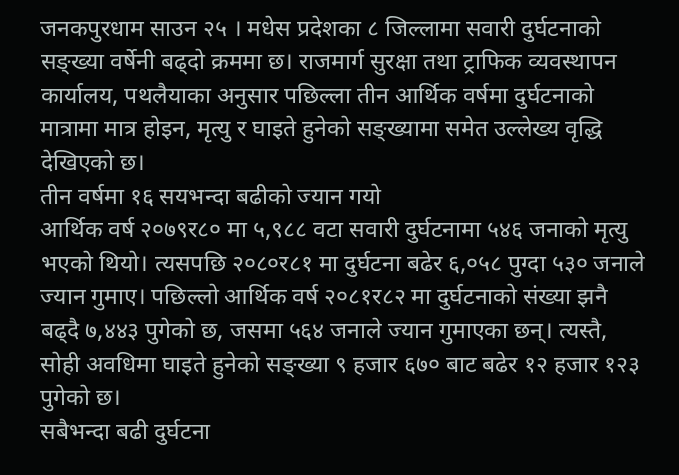जनकपुरधाम साउन २५ । मधेस प्रदेशका ८ जिल्लामा सवारी दुर्घटनाको सङ्ख्या वर्षेनी बढ्दो क्रममा छ। राजमार्ग सुरक्षा तथा ट्राफिक व्यवस्थापन कार्यालय, पथलैयाका अनुसार पछिल्ला तीन आर्थिक वर्षमा दुर्घटनाको मात्रामा मात्र होइन, मृत्यु र घाइते हुनेको सङ्ख्यामा समेत उल्लेख्य वृद्धि देखिएको छ।
तीन वर्षमा १६ सयभन्दा बढीको ज्यान गयो
आर्थिक वर्ष २०७९र८० मा ५,९८८ वटा सवारी दुर्घटनामा ५४६ जनाको मृत्यु भएको थियो। त्यसपछि २०८०र८१ मा दुर्घटना बढेर ६,०५८ पुग्दा ५३० जनाले ज्यान गुमाए। पछिल्लो आर्थिक वर्ष २०८१र८२ मा दुर्घटनाको संख्या झनै बढ्दै ७,४४३ पुगेको छ, जसमा ५६४ जनाले ज्यान गुमाएका छन्। त्यस्तै, सोही अवधिमा घाइते हुनेको सङ्ख्या ९ हजार ६७० बाट बढेर १२ हजार १२३ पुगेको छ।
सबैभन्दा बढी दुर्घटना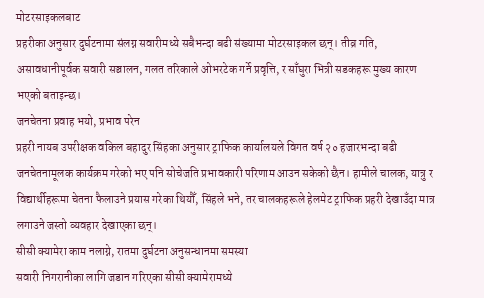मोटरसाइकलबाट
प्रहरीका अनुसार दुर्घटनामा संलग्न सवारीमध्ये सबैभन्दा बढी संख्यामा मोटरसाइकल छन्। तीव्र गति, असावधानीपूर्वक सवारी सञ्चालन, गलत तरिकाले ओभरटेक गर्ने प्रवृत्ति, र साँघुरा भित्री सडकहरू मुख्य कारण भएको बताइन्छ।
जनचेतना प्रवाह भयो, प्रभाव परेन
प्रहरी नायब उपरीक्षक वकिल बहादुर सिंहका अनुसार ट्राफिक कार्यालयले विगत वर्ष २० हजारभन्दा बढी जनचेतनामूलक कार्यक्रम गरेको भए पनि सोचेजति प्रभावकारी परिणाम आउन सकेको छैन। हामीले चालक, यात्रु र विद्यार्थीहरूमा चेतना फैलाउने प्रयास गरेका थियौँ, सिंहले भने, तर चालकहरूले हेलमेट ट्राफिक प्रहरी देखाउँदा मात्र लगाउने जस्तो व्यवहार देखाएका छन्।
सीसी क्यामेरा काम नलाग्ने, रातमा दुर्घटना अनुसन्धानमा समस्या
सवारी निगरानीका लागि जडान गरिएका सीसी क्यामेरामध्ये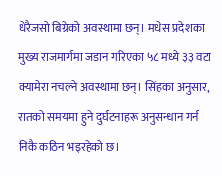धेरैजसो बिग्रेको अवस्थामा छन्। मधेस प्रदेशका मुख्य राजमार्गमा जडान गरिएका ५८ मध्ये ३३ वटा क्यामेरा नचल्ने अवस्थामा छन्। सिंहका अनुसार, रातको समयमा हुने दुर्घटनाहरू अनुसन्धान गर्न निकै कठिन भइरहेको छ।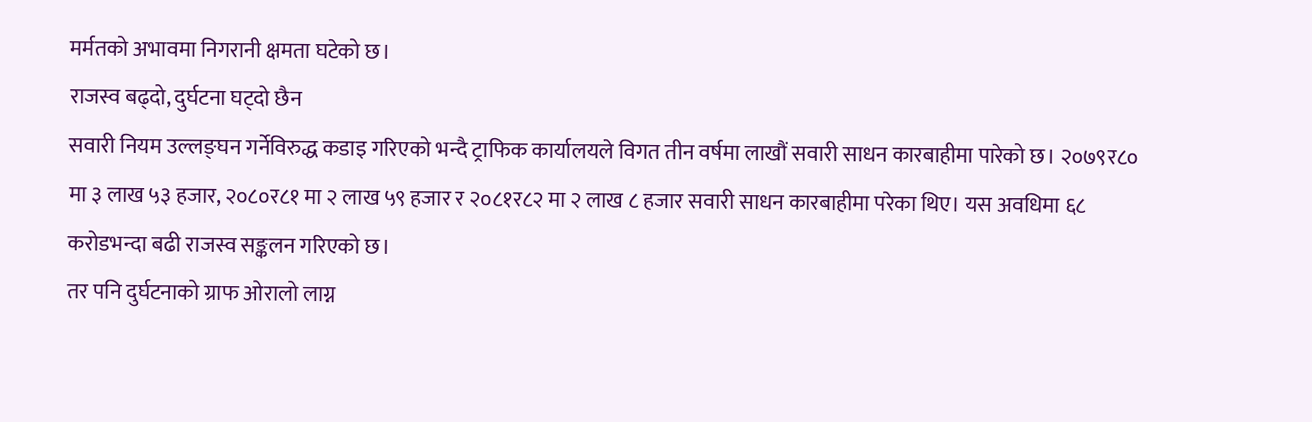मर्मतको अभावमा निगरानी क्षमता घटेको छ।
राजस्व बढ्दो, दुर्घटना घट्दो छैन
सवारी नियम उल्लङ्घन गर्नेविरुद्ध कडाइ गरिएको भन्दै ट्राफिक कार्यालयले विगत तीन वर्षमा लाखौं सवारी साधन कारबाहीमा पारेको छ। २०७९र८० मा ३ लाख ५३ हजार, २०८०र८१ मा २ लाख ५९ हजार र २०८१र८२ मा २ लाख ८ हजार सवारी साधन कारबाहीमा परेका थिए। यस अवधिमा ६८ करोडभन्दा बढी राजस्व सङ्कलन गरिएको छ।
तर पनि दुर्घटनाको ग्राफ ओरालो लाग्न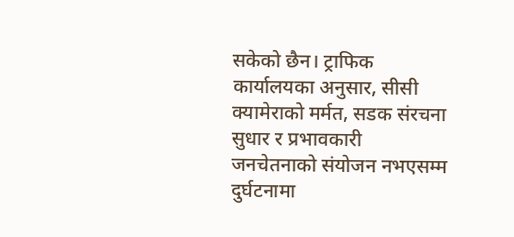सकेको छैन। ट्राफिक कार्यालयका अनुसार, सीसी क्यामेराको मर्मत, सडक संरचना सुधार र प्रभावकारी जनचेतनाको संयोजन नभएसम्म दुर्घटनामा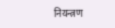नियन्त्रण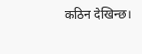कठिन देखिन्छ।